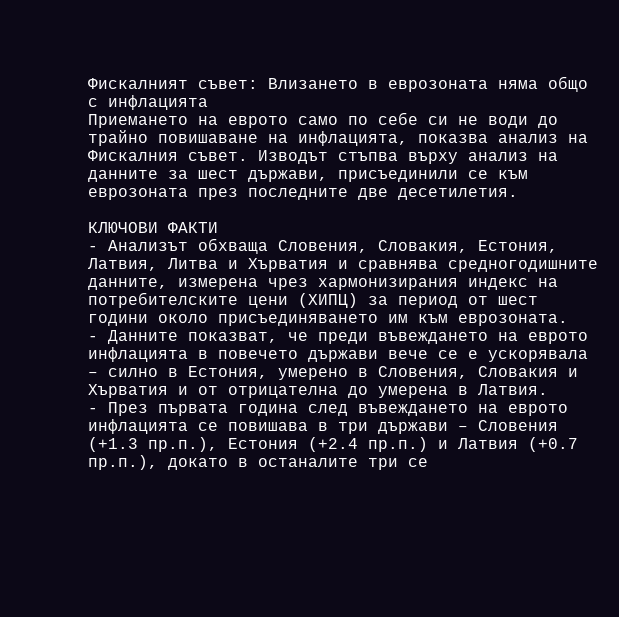Фискалният съвет: Влизането в еврозоната няма общо с инфлацията
Приемането на еврото само по себе си не води до трайно повишаване на инфлацията, показва анализ на Фискалния съвет. Изводът стъпва върху анализ на данните за шест държави, присъединили се към еврозоната през последните две десетилетия.

КЛЮЧОВИ ФАКТИ
- Анализът обхваща Словения, Словакия, Естония, Латвия, Литва и Хърватия и сравнява средногодишните данните, измерена чрез хармонизирания индекс на потребителските цени (ХИПЦ) за период от шест години около присъединяването им към еврозоната.
- Данните показват, че преди въвеждането на еврото инфлацията в повечето държави вече се е ускорявала – силно в Естония, умерено в Словения, Словакия и Хърватия и от отрицателна до умерена в Латвия.
- През първата година след въвеждането на еврото инфлацията се повишава в три държави – Словения (+1.3 пр.п.), Естония (+2.4 пр.п.) и Латвия (+0.7 пр.п.), докато в останалите три се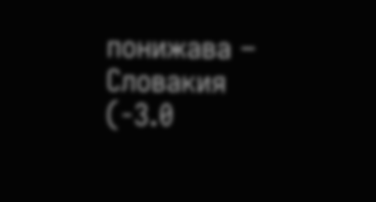понижава – Словакия (-3.0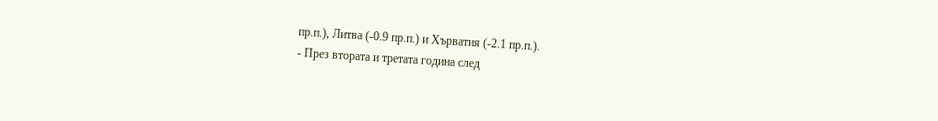пр.п.), Литва (-0.9 пр.п.) и Хърватия (-2.1 пр.п.).
- През втората и третата година след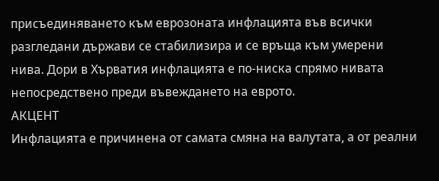присъединяването към еврозоната инфлацията във всички разгледани държави се стабилизира и се връща към умерени нива. Дори в Хърватия инфлацията е по-ниска спрямо нивата непосредствено преди въвеждането на еврото.
АКЦЕНТ
Инфлацията е причинена от самата смяна на валутата, а от реални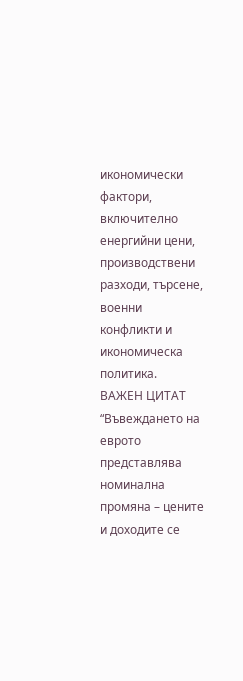икономически фактори, включително енергийни цени, производствени разходи, търсене, военни конфликти и икономическа политика.
ВАЖЕН ЦИТАТ
“Въвеждането на еврото представлява номинална промяна – цените и доходите се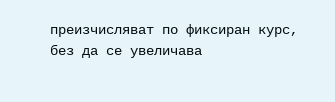преизчисляват по фиксиран курс, без да се увеличава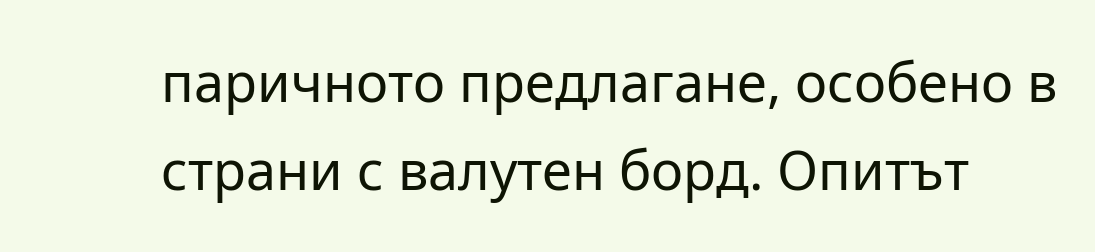паричното предлагане, особено в страни с валутен борд. Опитът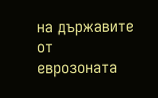на държавите от еврозоната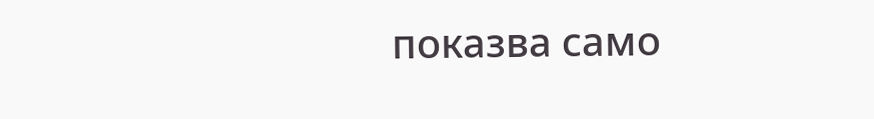показва само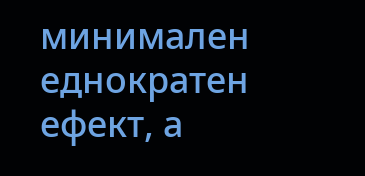минимален еднократен ефект, а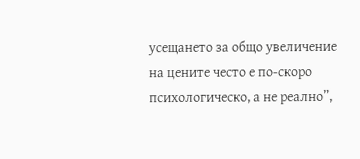усещането за общо увеличение на цените често е по-скоро психологическо, а не реално”,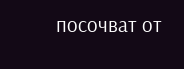посочват от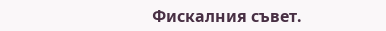Фискалния съвет.